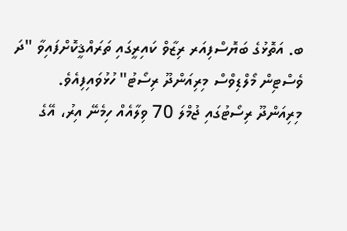ބ. އަތޮޅުގެ ބަޔޮސްފިއަރ ރިޒާވް ކައިރީގައި ތަރައްޤީކޮށްފައިވާ "ދަ ވެސްޓިން މޯލްޑިވްސް މިރިއަންދޫ ރިސޯޓު" ހުޅުވައިފިއެވެ.
މިރިއަންދޫ ރިސޯޓުގައި ޖުމްލަ 70 ވިލާއެއް ހިމެނޭ އިރު، އޭގެ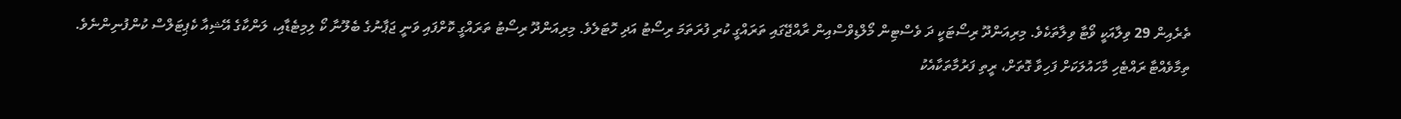ތެރެއިން 29 ވިލާއަކީ ވޯޓާ ވިލާތަކެވެ. މިރިއަންދޫ ރިސޯޓަކީ ދަ ވެސްޓިން މޯލްޑިވްސްއިން ރާއްޖޭގައި ތަރައްގީ ކުރި ފުރަތަމަ ރިސޯޓު އަދި ހޮޓަލެވެ. މިރިއަންދޫ ރިސޯޓު ތަރައްގީ ކޮށްފައި ވަނީ ޖަޕާނުގެ ބެލޫނާ ކޯ ލިމިޓެޑާއި، ލަންކާގެ އޭޝިއާ ކެޕިޓަލްސް ކުންފުނިންނެވެ.
ތިމާވެއްޓާ ރައްޓެހި މާހައުލަކަށް ފަހިވާ ގޮތަށް، ރީތި ފަރުމާތަކާއެކު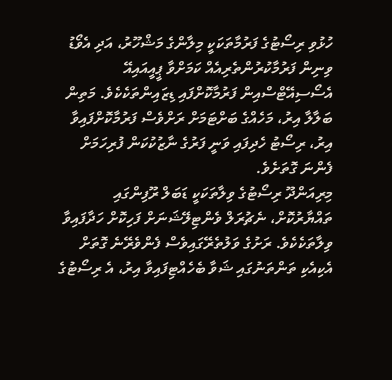ހުޅުވި ރިސޯޓުގެ ފަރުމާތަކަކީ މިލާންގެ މަޝްހޫރު، އަދި އެވޯޑު ވިނިން ފަރުމާކުރުންތެރިއެއް ކަމަށްވާ ޕީއީއައިއޭ އެސޯސިއޭޓްސްއިން ފަރުމާކޮށްފައި ޑިޒައިންތަކެކެވެ. މަތިން ބަލާލާ އިރު، މަހެއްގެ ބަށްޓަމަށް ރަށްވެސް ފަރުމާކޮށްފައިވާ އިރު، ރިސޯޓު ހެދިފައި ވަނީ ފަރުގެ ނާޒުކުކަން ފުރިހަމަށް ފެންނަ ގޮތަށެވެ.
މިރިއަންދޫ ރިސޯޓުގެ ވިލާތަކަކީ ޑަބަލް ރޫފިންގައި ތައްޔާރުކޮށް، ނެޗުރަލް ވެންޓިލޭޝަނަށް ފަހިކޮށް ހަދާފައިވާ ވިލާތަކެކެވެ. ރަށުގެ ވަލުތެރޭގައިވެސް ފެންވެރޭނެ ގޮތަށް އެކިއެކި ތަންތަނުގައި ޝަވާ ބެހެއްޓިފައިވާ އިރު، އެ ރިސޯޓުގެ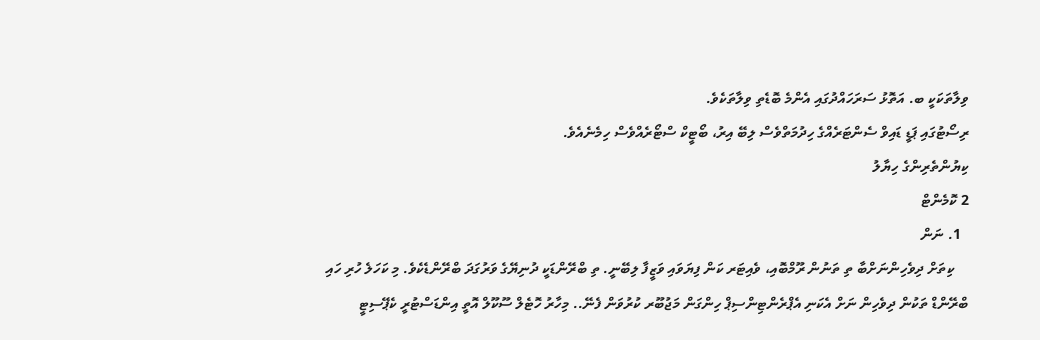ވިލާތަކަކީ ބ. އަތޮޅު ސަރަހައްދުގައި އެންމެ ބޮޑެތި ވިލާތަކެވެ.
ރިސޯޓުގައި ޕަޑީ ޑައިވް ސެންޓަރެއްގެ ހިދުމަތްވެސް ލިބޭ އިރު، ބޯޓީކް ސްޓޯރެއްވެސް ހިމެނެއެވެ.
ކިޔުންތެރިންގެ ހިޔާލު
2 ކޮމެންޓް
  1. ނަން
    ކިތަށް ދިވެހިންނަށްބާ ތި ތަނުން ރޫމްބޮއި، ވެއިޓަރ ކަން ފިޔަވައި ވަޒީފާ ލިބޭނީ. ތި ބްރޭންޑަކީ ދުނިޔޭގެ ވަރުގަދަ ބްރޭންޑެކެވެ. މި ކަހަލެ ހުރި ހައި ބްރޭންޑް ތަކުން ދިވެހިން ނަށް އެކަނި އެޕްރެންޓިންސިޕް ހިންގަން މަޖުބޫރ ކުރުވަން ފެނޭ.. މިހާރު ހޮޓެލް ސޫކޫލް އޮތީ އިންޑަސްޓުރީ ކެޕޭސިޓީ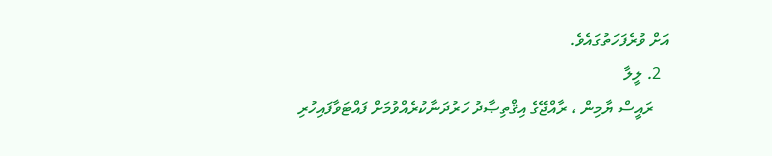އަށް ވުރެފަހަތުގައެވެ.
  2. ލީލާ
    ރައީސް ޔާމިން ، ރާއްޖޭގެ އިޤްތިޞާދު ހަރުދަނާކުރެއްވުމަށް ފައްޓަވާފައިހުރި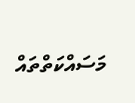މަސައްކަތްތައް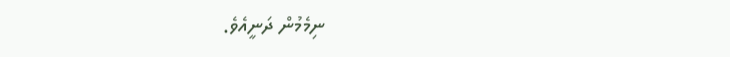ނިމެމުން ދަނީއެވެ.